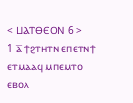< ⳘⲀⲦⲐⲈⲞⲚ 6 >
1 ⲁ̅ ϯϩⲧⲏⲧⲛ ⲉⲡⲉⲧⲛϯ ⲉⲧⲙⲁⲁϥ ⲙⲡⲉⲙⲧⲟ ⲉⲃⲟⲗ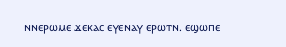ⲛⲛⲉⲣⲱⲙⲉ ϫⲉⲕⲁⲥ ⲉⲩⲉⲛⲁⲩ ⲉⲣⲱⲧⲛ. ⲉϣⲱⲡⲉ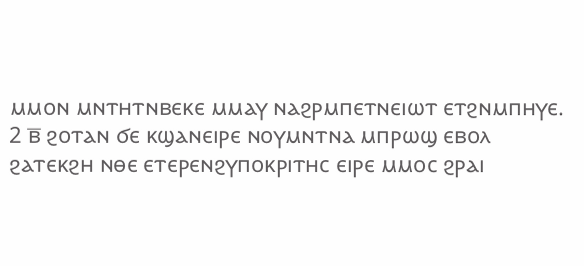ⲙⲙⲟⲛ ⲙⲛⲧⲏⲧⲛⲃⲉⲕⲉ ⲙⲙⲁⲩ ⲛⲁϩⲣⲙⲡⲉⲧⲛⲉⲓⲱⲧ ⲉⲧϩⲛⲙⲡⲏⲩⲉ.
2 ⲃ̅ ϩⲟⲧⲁⲛ ϭⲉ ⲕϣⲁⲛⲉⲓⲣⲉ ⲛⲟⲩⲙⲛⲧⲛⲁ ⲙⲡⲣⲱϣ ⲉⲃⲟⲗ ϩⲁⲧⲉⲕϩⲏ ⲛⲑⲉ ⲉⲧⲉⲣⲉⲛϩⲩⲡⲟⲕⲣⲓⲧⲏⲥ ⲉⲓⲣⲉ ⲙⲙⲟⲥ ϩⲣⲁⲓ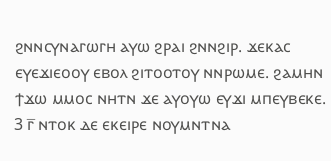ϩⲛⲛⲥⲩⲛⲁⲅⲱⲅⲏ ⲁⲩⲱ ϩⲣⲁⲓ ϩⲛⲛϩⲓⲣ. ϫⲉⲕⲁⲥ ⲉⲩⲉϫⲓⲉⲟⲟⲩ ⲉⲃⲟⲗ ϩⲓⲧⲟⲟⲧⲟⲩ ⲛⲛⲣⲱⲙⲉ. ϩⲁⲙⲏⲛ ϯϫⲱ ⲙⲙⲟⲥ ⲛⲏⲧⲛ ϫⲉ ⲁⲩⲟⲩⲱ ⲉⲩϫⲓ ⲙⲡⲉⲩⲃⲉⲕⲉ.
3 ⲅ̅ ⲛⲧⲟⲕ ⲇⲉ ⲉⲕⲉⲓⲣⲉ ⲛⲟⲩⲙⲛⲧⲛⲁ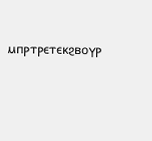ⲙⲡⲣⲧⲣⲉⲧⲉⲕϩⲃⲟⲩⲣ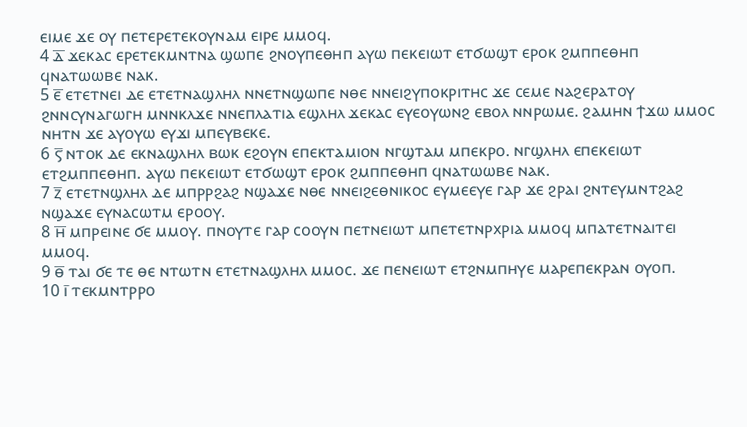ⲉⲓⲙⲉ ϫⲉ ⲟⲩ ⲡⲉⲧⲉⲣⲉⲧⲉⲕⲟⲩⲛⲁⲙ ⲉⲓⲣⲉ ⲙⲙⲟϥ.
4 ⲇ̅ ϫⲉⲕⲁⲥ ⲉⲣⲉⲧⲉⲕⲙⲛⲧⲛⲁ ϣⲱⲡⲉ ϩⲛⲟⲩⲡⲉⲑⲏⲡ ⲁⲩⲱ ⲡⲉⲕⲉⲓⲱⲧ ⲉⲧϭⲱϣⲧ ⲉⲣⲟⲕ ϩⲙⲡⲡⲉⲑⲏⲡ ϥⲛⲁⲧⲱⲱⲃⲉ ⲛⲁⲕ.
5 ⲉ̅ ⲉⲧⲉⲧⲛⲉⲓ ⲇⲉ ⲉⲧⲉⲧⲛⲁϣⲗⲏⲗ ⲛⲛⲉⲧⲛϣⲱⲡⲉ ⲛⲑⲉ ⲛⲛⲉⲓϩⲩⲡⲟⲕⲣⲓⲧⲏⲥ ϫⲉ ⲥⲉⲙⲉ ⲛⲁϩⲉⲣⲁⲧⲟⲩ ϩⲛⲛⲥⲩⲛⲁⲅⲱⲅⲏ ⲙⲛⲛⲕⲗϫⲉ ⲛⲛⲉⲡⲗⲁⲧⲓⲁ ⲉϣⲗⲏⲗ ϫⲉⲕⲁⲥ ⲉⲩⲉⲟⲩⲱⲛϩ ⲉⲃⲟⲗ ⲛⲛⲣⲱⲙⲉ. ϩⲁⲙⲏⲛ ϯϫⲱ ⲙⲙⲟⲥ ⲛⲏⲧⲛ ϫⲉ ⲁⲩⲟⲩⲱ ⲉⲩϫⲓ ⲙⲡⲉⲩⲃⲉⲕⲉ.
6 ⲋ̅ ⲛⲧⲟⲕ ⲇⲉ ⲉⲕⲛⲁϣⲗⲏⲗ ⲃⲱⲕ ⲉϩⲟⲩⲛ ⲉⲡⲉⲕⲧⲁⲙⲓⲟⲛ ⲛⲅϣⲧⲁⲙ ⲙⲡⲉⲕⲣⲟ. ⲛⲅϣⲗⲏⲗ ⲉⲡⲉⲕⲉⲓⲱⲧ ⲉⲧϩⲙⲡⲡⲉⲑⲏⲡ. ⲁⲩⲱ ⲡⲉⲕⲉⲓⲱⲧ ⲉⲧϭⲱϣⲧ ⲉⲣⲟⲕ ϩⲙⲡⲡⲉⲑⲏⲡ ϥⲛⲁⲧⲱⲱⲃⲉ ⲛⲁⲕ.
7 ⲍ̅ ⲉⲧⲉⲧⲛϣⲗⲏⲗ ⲇⲉ ⲙⲡⲣⲣϩⲁϩ ⲛϣⲁϫⲉ ⲛⲑⲉ ⲛⲛⲉⲓϩⲉⲑⲛⲓⲕⲟⲥ ⲉⲩⲙⲉⲉⲩⲉ ⲅⲁⲣ ϫⲉ ϩⲣⲁⲓ ϩⲛⲧⲉⲩⲙⲛⲧϩⲁϩ ⲛϣⲁϫⲉ ⲉⲩⲛⲁⲥⲱⲧⲙ ⲉⲣⲟⲟⲩ.
8 ⲏ̅ ⲙⲡⲣⲉⲓⲛⲉ ϭⲉ ⲙⲙⲟⲩ. ⲡⲛⲟⲩⲧⲉ ⲅⲁⲣ ⲥⲟⲟⲩⲛ ⲡⲉⲧⲛⲉⲓⲱⲧ ⲙⲡⲉⲧⲉⲧⲛⲣⲭⲣⲓⲁ ⲙⲙⲟϥ ⲙⲡⲁⲧⲉⲧⲛⲁⲓⲧⲉⲓ ⲙⲙⲟϥ.
9 ⲑ̅ ⲧⲁⲓ ϭⲉ ⲧⲉ ⲑⲉ ⲛⲧⲱⲧⲛ ⲉⲧⲉⲧⲛⲁϣⲗⲏⲗ ⲙⲙⲟⲥ. ϫⲉ ⲡⲉⲛⲉⲓⲱⲧ ⲉⲧϩⲛⲙⲡⲏⲩⲉ ⲙⲁⲣⲉⲡⲉⲕⲣⲁⲛ ⲟⲩⲟⲡ.
10 ⲓ̅ ⲧⲉⲕⲙⲛⲧⲣⲣⲟ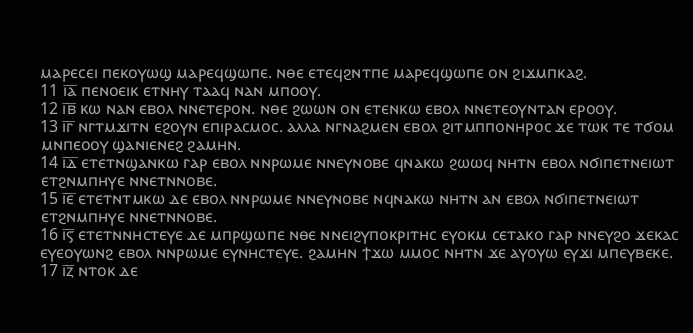ⲙⲁⲣⲉⲥⲉⲓ ⲡⲉⲕⲟⲩⲱϣ ⲙⲁⲣⲉϥϣⲱⲡⲉ. ⲛⲑⲉ ⲉⲧⲉϥϩⲛⲧⲡⲉ ⲙⲁⲣⲉϥϣⲱⲡⲉ ⲟⲛ ϩⲓϫⲙⲡⲕⲁϩ.
11 ⲓ̅ⲁ̅ ⲡⲉⲛⲟⲉⲓⲕ ⲉⲧⲛⲏⲩ ⲧⲁⲁϥ ⲛⲁⲛ ⲙⲡⲟⲟⲩ.
12 ⲓ̅ⲃ̅ ⲕⲱ ⲛⲁⲛ ⲉⲃⲟⲗ ⲛⲛⲉⲧⲉⲣⲟⲛ. ⲛⲑⲉ ϩⲱⲱⲛ ⲟⲛ ⲉⲧⲉⲛⲕⲱ ⲉⲃⲟⲗ ⲛⲛⲉⲧⲉⲟⲩⲛⲧⲁⲛ ⲉⲣⲟⲟⲩ.
13 ⲓ̅ⲅ̅ ⲛⲅⲧⲙϫⲓⲧⲛ ⲉϩⲟⲩⲛ ⲉⲡⲓⲣⲁⲥⲙⲟⲥ. ⲁⲗⲗⲁ ⲛⲅⲛⲁϩⲙⲉⲛ ⲉⲃⲟⲗ ϩⲓⲧⲙⲡⲡⲟⲛⲏⲣⲟⲥ ϫⲉ ⲧⲱⲕ ⲧⲉ ⲧϭⲟⲙ ⲙⲛⲡⲉⲟⲟⲩ ϣⲁⲛⲓⲉⲛⲉϩ ϩⲁⲙⲏⲛ.
14 ⲓ̅ⲇ̅ ⲉⲧⲉⲧⲛϣⲁⲛⲕⲱ ⲅⲁⲣ ⲉⲃⲟⲗ ⲛⲛⲣⲱⲙⲉ ⲛⲛⲉⲩⲛⲟⲃⲉ ϥⲛⲁⲕⲱ ϩⲱⲱϥ ⲛⲏⲧⲛ ⲉⲃⲟⲗ ⲛϭⲓⲡⲉⲧⲛⲉⲓⲱⲧ ⲉⲧϩⲛⲙⲡⲏⲩⲉ ⲛⲛⲉⲧⲛⲛⲟⲃⲉ.
15 ⲓ̅ⲉ̅ ⲉⲧⲉⲧⲛⲧⲙⲕⲱ ⲇⲉ ⲉⲃⲟⲗ ⲛⲛⲣⲱⲙⲉ ⲛⲛⲉⲩⲛⲟⲃⲉ ⲛϥⲛⲁⲕⲱ ⲛⲏⲧⲛ ⲁⲛ ⲉⲃⲟⲗ ⲛϭⲓⲡⲉⲧⲛⲉⲓⲱⲧ ⲉⲧϩⲛⲙⲡⲏⲩⲉ ⲛⲛⲉⲧⲛⲛⲟⲃⲉ.
16 ⲓ̅ⲋ̅ ⲉⲧⲉⲧⲛⲛⲏⲥⲧⲉⲩⲉ ⲇⲉ ⲙⲡⲣϣⲱⲡⲉ ⲛⲑⲉ ⲛⲛⲉⲓϩⲩⲡⲟⲕⲣⲓⲧⲏⲥ ⲉⲩⲟⲕⲙ ⲥⲉⲧⲁⲕⲟ ⲅⲁⲣ ⲛⲛⲉⲩϩⲟ ϫⲉⲕⲁⲥ ⲉⲩⲉⲟⲩⲱⲛϩ ⲉⲃⲟⲗ ⲛⲛⲣⲱⲙⲉ ⲉⲩⲛⲏⲥⲧⲉⲩⲉ. ϩⲁⲙⲏⲛ ϯϫⲱ ⲙⲙⲟⲥ ⲛⲏⲧⲛ ϫⲉ ⲁⲩⲟⲩⲱ ⲉⲩϫⲓ ⲙⲡⲉⲩⲃⲉⲕⲉ.
17 ⲓ̅ⲍ̅ ⲛⲧⲟⲕ ⲇⲉ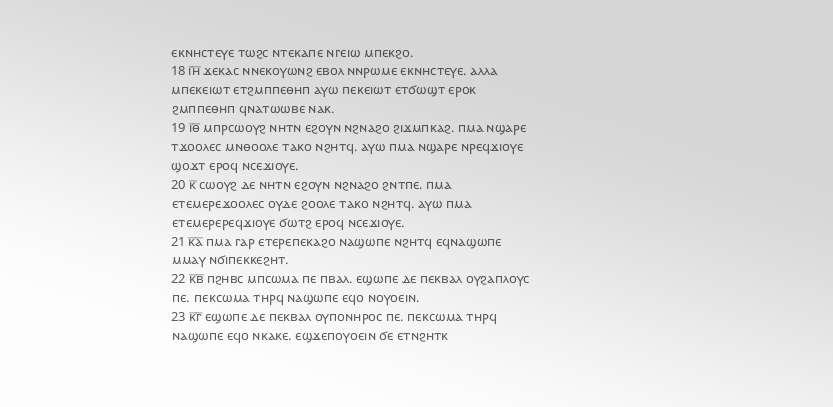ⲉⲕⲛⲏⲥⲧⲉⲩⲉ ⲧⲱϩⲥ ⲛⲧⲉⲕⲁⲡⲉ ⲛⲅⲉⲓⲱ ⲙⲡⲉⲕϩⲟ.
18 ⲓ̅ⲏ̅ ϫⲉⲕⲁⲥ ⲛⲛⲉⲕⲟⲩⲱⲛϩ ⲉⲃⲟⲗ ⲛⲛⲣⲱⲙⲉ ⲉⲕⲛⲏⲥⲧⲉⲩⲉ. ⲁⲗⲗⲁ ⲙⲡⲉⲕⲉⲓⲱⲧ ⲉⲧϩⲙⲡⲡⲉⲑⲏⲡ ⲁⲩⲱ ⲡⲉⲕⲉⲓⲱⲧ ⲉⲧϭⲱϣⲧ ⲉⲣⲟⲕ ϩⲙⲡⲡⲉⲑⲏⲡ ϥⲛⲁⲧⲱⲱⲃⲉ ⲛⲁⲕ.
19 ⲓ̅ⲑ̅ ⲙⲡⲣⲥⲱⲟⲩϩ ⲛⲏⲧⲛ ⲉϩⲟⲩⲛ ⲛϩⲛⲁϩⲟ ϩⲓϫⲙⲡⲕⲁϩ. ⲡⲙⲁ ⲛϣⲁⲣⲉ ⲧϫⲟⲟⲗⲉⲥ ⲙⲛⲑⲟⲟⲗⲉ ⲧⲁⲕⲟ ⲛϩⲏⲧϥ. ⲁⲩⲱ ⲡⲙⲁ ⲛϣⲁⲣⲉ ⲛⲣⲉϥϫⲓⲟⲩⲉ ϣⲟϫⲧ ⲉⲣⲟϥ ⲛⲥⲉϫⲓⲟⲩⲉ.
20 ⲕ̅ ⲥⲱⲟⲩϩ ⲇⲉ ⲛⲏⲧⲛ ⲉϩⲟⲩⲛ ⲛϩⲛⲁϩⲟ ϩⲛⲧⲡⲉ. ⲡⲙⲁ ⲉⲧⲉⲙⲉⲣⲉϫⲟⲟⲗⲉⲥ ⲟⲩⲇⲉ ϩⲟⲟⲗⲉ ⲧⲁⲕⲟ ⲛϩⲏⲧϥ. ⲁⲩⲱ ⲡⲙⲁ ⲉⲧⲉⲙⲉⲣⲉⲣⲉϥϫⲓⲟⲩⲉ ϭⲱⲧϩ ⲉⲣⲟϥ ⲛⲥⲉϫⲓⲟⲩⲉ.
21 ⲕ̅ⲁ̅ ⲡⲙⲁ ⲅⲁⲣ ⲉⲧⲉⲣⲉⲡⲉⲕⲁϩⲟ ⲛⲁϣⲱⲡⲉ ⲛϩⲏⲧϥ ⲉϥⲛⲁϣⲱⲡⲉ ⲙⲙⲁⲩ ⲛϭⲓⲡⲉⲕⲕⲉϩⲏⲧ.
22 ⲕ̅ⲃ̅ ⲡϩⲏⲃⲥ ⲙⲡⲥⲱⲙⲁ ⲡⲉ ⲡⲃⲁⲗ. ⲉϣⲱⲡⲉ ⲇⲉ ⲡⲉⲕⲃⲁⲗ ⲟⲩϩⲁⲡⲗⲟⲩⲥ ⲡⲉ. ⲡⲉⲕⲥⲱⲙⲁ ⲧⲏⲣϥ ⲛⲁϣⲱⲡⲉ ⲉϥⲟ ⲛⲟⲩⲟⲉⲓⲛ.
23 ⲕ̅ⲅ̅ ⲉϣⲱⲡⲉ ⲇⲉ ⲡⲉⲕⲃⲁⲗ ⲟⲩⲡⲟⲛⲏⲣⲟⲥ ⲡⲉ. ⲡⲉⲕⲥⲱⲙⲁ ⲧⲏⲣϥ ⲛⲁϣⲱⲡⲉ ⲉϥⲟ ⲛⲕⲁⲕⲉ. ⲉϣϫⲉⲡⲟⲩⲟⲉⲓⲛ ϭⲉ ⲉⲧⲛϩⲏⲧⲕ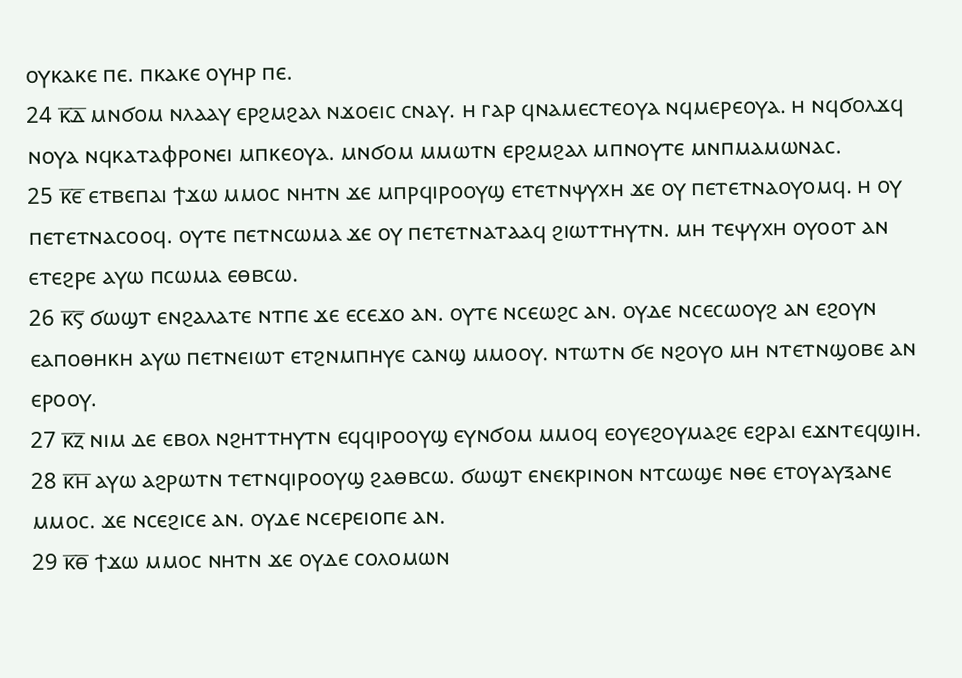ⲟⲩⲕⲁⲕⲉ ⲡⲉ. ⲡⲕⲁⲕⲉ ⲟⲩⲏⲣ ⲡⲉ.
24 ⲕ̅ⲇ̅ ⲙⲛϭⲟⲙ ⲛⲗⲁⲁⲩ ⲉⲣϩⲙϩⲁⲗ ⲛϫⲟⲉⲓⲥ ⲥⲛⲁⲩ. ⲏ ⲅⲁⲣ ϥⲛⲁⲙⲉⲥⲧⲉⲟⲩⲁ ⲛϥⲙⲉⲣⲉⲟⲩⲁ. ⲏ ⲛϥϭⲟⲗϫϥ ⲛⲟⲩⲁ ⲛϥⲕⲁⲧⲁⲫⲣⲟⲛⲉⲓ ⲙⲡⲕⲉⲟⲩⲁ. ⲙⲛϭⲟⲙ ⲙⲙⲱⲧⲛ ⲉⲣϩⲙϩⲁⲗ ⲙⲡⲛⲟⲩⲧⲉ ⲙⲛⲡⲙⲁⲙⲱⲛⲁⲥ.
25 ⲕ̅ⲉ̅ ⲉⲧⲃⲉⲡⲁⲓ ϯϫⲱ ⲙⲙⲟⲥ ⲛⲏⲧⲛ ϫⲉ ⲙⲡⲣϥⲓⲣⲟⲟⲩϣ ⲉⲧⲉⲧⲛⲯⲩⲭⲏ ϫⲉ ⲟⲩ ⲡⲉⲧⲉⲧⲛⲁⲟⲩⲟⲙϥ. ⲏ ⲟⲩ ⲡⲉⲧⲉⲧⲛⲁⲥⲟⲟϥ. ⲟⲩⲧⲉ ⲡⲉⲧⲛⲥⲱⲙⲁ ϫⲉ ⲟⲩ ⲡⲉⲧⲉⲧⲛⲁⲧⲁⲁϥ ϩⲓⲱⲧⲧⲏⲩⲧⲛ. ⲙⲏ ⲧⲉⲯⲩⲭⲏ ⲟⲩⲟⲟⲧ ⲁⲛ ⲉⲧⲉϩⲣⲉ ⲁⲩⲱ ⲡⲥⲱⲙⲁ ⲉⲑⲃⲥⲱ.
26 ⲕ̅ⲋ̅ ϭⲱϣⲧ ⲉⲛϩⲁⲗⲁⲧⲉ ⲛⲧⲡⲉ ϫⲉ ⲉⲥⲉϫⲟ ⲁⲛ. ⲟⲩⲧⲉ ⲛⲥⲉⲱϩⲥ ⲁⲛ. ⲟⲩⲇⲉ ⲛⲥⲉⲥⲱⲟⲩϩ ⲁⲛ ⲉϩⲟⲩⲛ ⲉⲁⲡⲟⲑⲏⲕⲏ ⲁⲩⲱ ⲡⲉⲧⲛⲉⲓⲱⲧ ⲉⲧϩⲛⲙⲡⲏⲩⲉ ⲥⲁⲛϣ ⲙⲙⲟⲟⲩ. ⲛⲧⲱⲧⲛ ϭⲉ ⲛϩⲟⲩⲟ ⲙⲏ ⲛⲧⲉⲧⲛϣⲟⲃⲉ ⲁⲛ ⲉⲣⲟⲟⲩ.
27 ⲕ̅ⲍ̅ ⲛⲓⲙ ⲇⲉ ⲉⲃⲟⲗ ⲛϩⲏⲧⲧⲏⲩⲧⲛ ⲉϥϥⲓⲣⲟⲟⲩϣ ⲉⲩⲛϭⲟⲙ ⲙⲙⲟϥ ⲉⲟⲩⲉϩⲟⲩⲙⲁϩⲉ ⲉϩⲣⲁⲓ ⲉϫⲛⲧⲉϥϣⲓⲏ.
28 ⲕ̅ⲏ̅ ⲁⲩⲱ ⲁϩⲣⲱⲧⲛ ⲧⲉⲧⲛϥⲓⲣⲟⲟⲩϣ ϩⲁⲑⲃⲥⲱ. ϭⲱϣⲧ ⲉⲛⲉⲕⲣⲓⲛⲟⲛ ⲛⲧⲥⲱϣⲉ ⲛⲑⲉ ⲉⲧⲟⲩⲁⲩⲝⲁⲛⲉ ⲙⲙⲟⲥ. ϫⲉ ⲛⲥⲉϩⲓⲥⲉ ⲁⲛ. ⲟⲩⲇⲉ ⲛⲥⲉⲣⲉⲓⲟⲡⲉ ⲁⲛ.
29 ⲕ̅ⲑ̅ ϯϫⲱ ⲙⲙⲟⲥ ⲛⲏⲧⲛ ϫⲉ ⲟⲩⲇⲉ ⲥⲟⲗⲟⲙⲱⲛ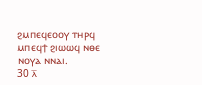ϩⲙⲡⲉϥⲉⲟⲟⲩ ⲧⲏⲣϥ ⲙⲡⲉϥϯ ϩⲓⲱⲱϥ ⲛⲑⲉ ⲛⲟⲩⲁ ⲛⲛⲁⲓ.
30 ⲗ̅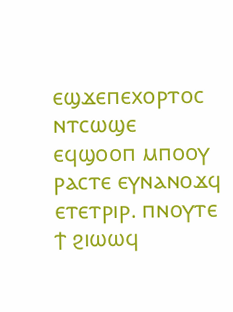ⲉϣϫⲉⲡⲉⲭⲟⲣⲧⲟⲥ ⲛⲧⲥⲱϣⲉ ⲉϥϣⲟⲟⲡ ⲙⲡⲟⲟⲩ ⲣⲁⲥⲧⲉ ⲉⲩⲛⲁⲛⲟϫϥ ⲉⲧⲉⲧⲣⲓⲣ. ⲡⲛⲟⲩⲧⲉ ϯ ϩⲓⲱⲱϥ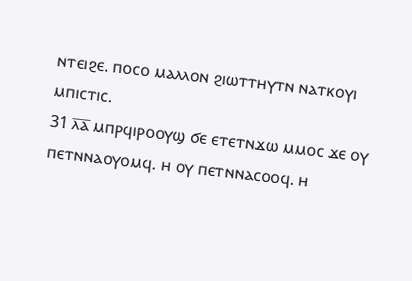ⲛⲧⲉⲓϩⲉ. ⲡⲟⲥⲟ ⲙⲁⲗⲗⲟⲛ ϩⲓⲱⲧⲧⲏⲩⲧⲛ ⲛⲁⲧⲕⲟⲩⲓ ⲙⲡⲓⲥⲧⲓⲥ.
31 ⲗ̅ⲁ̅ ⲙⲡⲣϥⲓⲣⲟⲟⲩϣ ϭⲉ ⲉⲧⲉⲧⲛϫⲱ ⲙⲙⲟⲥ ϫⲉ ⲟⲩ ⲡⲉⲧⲛⲛⲁⲟⲩⲟⲙϥ. ⲏ ⲟⲩ ⲡⲉⲧⲛⲛⲁⲥⲟⲟϥ. ⲏ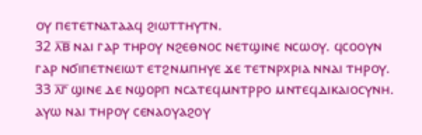ⲟⲩ ⲡⲉⲧⲉⲧⲛⲁⲧⲁⲁϥ ϩⲓⲱⲧⲧⲏⲩⲧⲛ.
32 ⲗ̅ⲃ̅ ⲛⲁⲓ ⲅⲁⲣ ⲧⲏⲣⲟⲩ ⲛϩⲉⲑⲛⲟⲥ ⲛⲉⲧϣⲓⲛⲉ ⲛⲥⲱⲟⲩ. ϥⲥⲟⲟⲩⲛ ⲅⲁⲣ ⲛϭⲓⲡⲉⲧⲛⲉⲓⲱⲧ ⲉⲧϩⲛⲙⲡⲏⲩⲉ ϫⲉ ⲧⲉⲧⲛⲣⲭⲣⲓⲁ ⲛⲛⲁⲓ ⲧⲏⲣⲟⲩ.
33 ⲗ̅ⲅ̅ ϣⲓⲛⲉ ⲇⲉ ⲛϣⲟⲣⲡ ⲛⲥⲁⲧⲉϥⲙⲛⲧⲣⲣⲟ ⲙⲛⲧⲉϥⲇⲓⲕⲁⲓⲟⲥⲩⲛⲏ. ⲁⲩⲱ ⲛⲁⲓ ⲧⲏⲣⲟⲩ ⲥⲉⲛⲁⲟⲩⲁϩⲟⲩ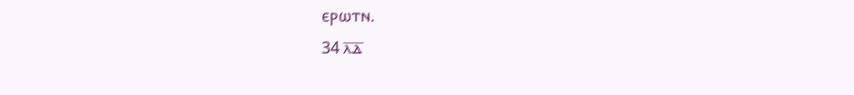ⲉⲣⲱⲧⲛ.
34 ⲗ̅ⲇ̅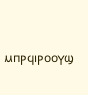ⲙⲡⲣϥⲓⲣⲟⲟⲩϣ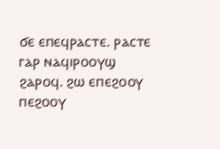ϭⲉ ⲉⲡⲉϥⲣⲁⲥⲧⲉ. ⲣⲁⲥⲧⲉ ⲅⲁⲣ ⲛⲁϥⲓⲣⲟⲟⲩϣ ϩⲁⲣⲟϥ. ϩⲱ ⲉⲡⲉϩⲟⲟⲩ ⲡⲉϩⲟⲟⲩ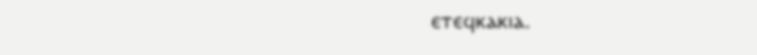ⲉⲧⲉϥⲕⲁⲕⲓⲁ.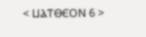< ⳘⲀⲦⲐⲈⲞⲚ 6 >